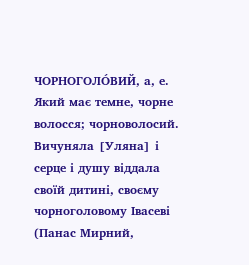ЧОРНОГОЛО́ВИЙ, а, е. Який має темне, чорне волосся; чорноволосий. Вичуняла [Уляна] і серце і душу віддала своїй дитині, своєму чорноголовому Івасеві (Панас Мирний,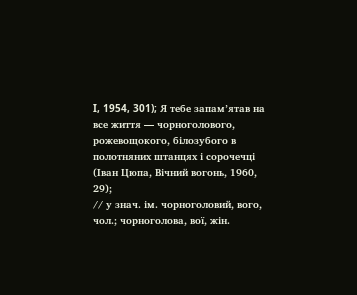I, 1954, 301); Я тебе запам’ятав на все життя — чорноголового, рожевощокого, білозубого в полотняних штанцях і сорочечці (Іван Цюпа, Вічний вогонь, 1960, 29);
// у знач. ім. чорноголовий, вого, чол.; чорноголова, вої, жін.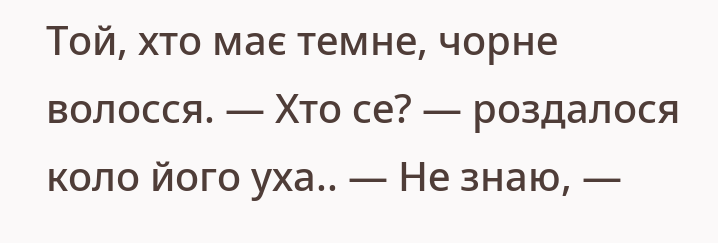Той, хто має темне, чорне волосся. — Хто се? — роздалося коло його уха.. — Не знаю, —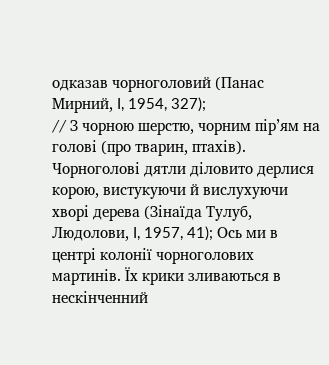одказав чорноголовий (Панас Мирний, I, 1954, 327);
// З чорною шерстю, чорним пір’ям на голові (про тварин, птахів). Чорноголові дятли діловито дерлися корою, вистукуючи й вислухуючи хворі дерева (Зінаїда Тулуб, Людолови, I, 1957, 41); Ось ми в центрі колонії чорноголових мартинів. Їх крики зливаються в нескінченний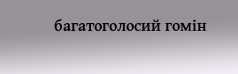багатоголосий гомін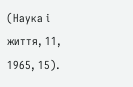(Наука і життя, 11, 1965, 15).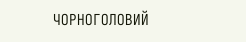ЧОРНОГОЛОВИЙ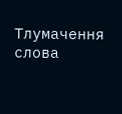Тлумачення слова